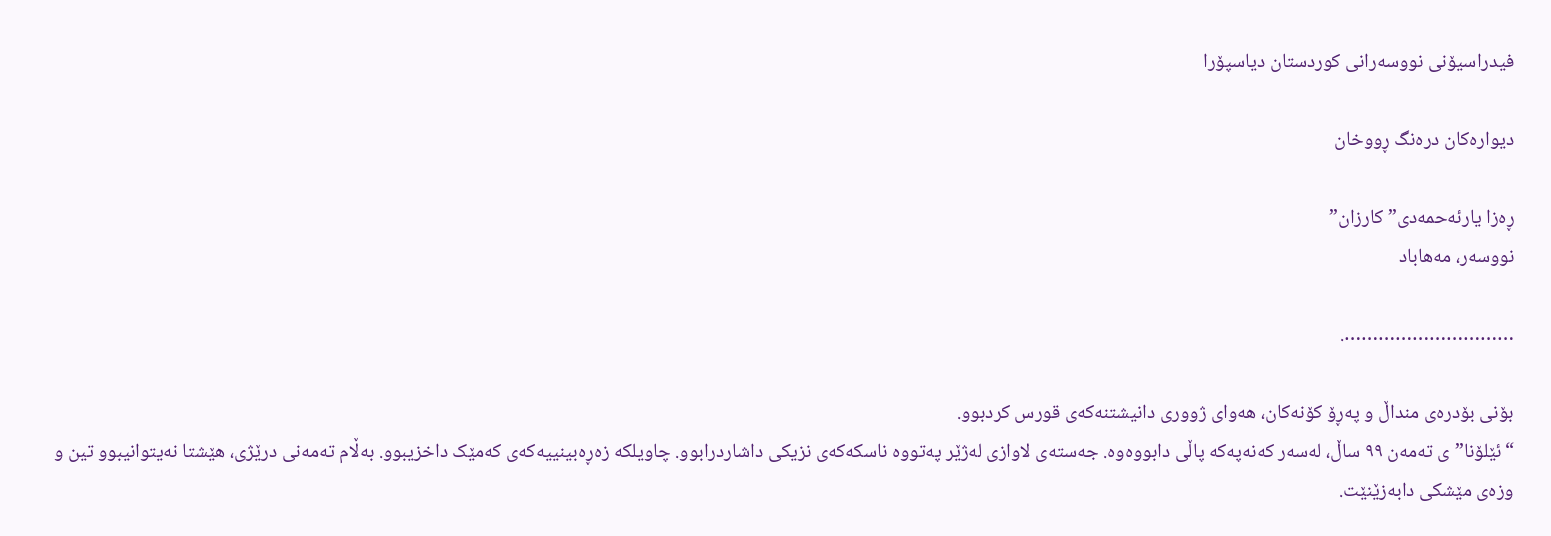فیدراسیۆنی نووسەرانی کوردستان دیاسپۆرا

دیوارەکان درەنگ ڕووخان

ڕەزا یارئەحمەدی” کارزان”
نووسەر، مەھاباد

………………………….

بۆنی بۆدرەی منداڵ و پەڕۆ کۆنەکان، هەوای ژووری دانیشتنەکەی قورس کردبوو.
“ئێلۆنا”ی تەمەن ٩٩ ساڵ، لەسەر کەنەپەکە پاڵی دابووەوە. جەستەی لاوازی لەژێر پەتووە ناسکەکەی نزیکی داشاردرابوو. چاویلکە زەڕەبینییەکەی کەمێک داخزیبوو. بەڵام تەمەنی درێژی، هێشتا نەیتوانیبوو تین و وزەی مێشکی دابەزێنێت.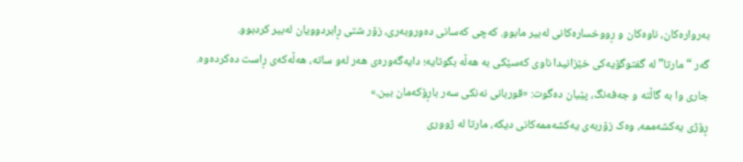بەروارەکان، ناوەکان و ڕووخسارەکانی لەبیر مابوو. کەچی کەسانی دەوروبەری، زۆر شتی ڕابردوویان لەبیر کردبوو.
گەر “مارتا” لە گفتوگۆیەکی خێزانیدا ناوی کەسێکی بە هەڵە بگوتایە؛ دایەگەورەی هەر لەو ساتە، هەڵەکەی ڕاست دەکردەوە.
جاری وا بە گاڵتە و جەفەنگ، پێیان دەگوت: «قوربانی نەنکی سەر باڕۆکەمان بین.»
ڕۆژی یەکشەممە، وەک زۆربەی یەکشەممەکانی دیکە، مارتا لە ژووری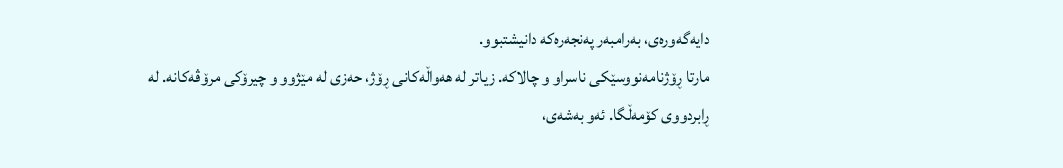دایەگەورەی، بەرامبەر پەنجەرەکە دانیشتبوو.
مارتا ڕۆژنامەنووسێکی ناسراو و چالاکە. زیاتر لە هەواڵەکانی ڕۆژ، حەزی لە مێژوو و چیرۆکی مرۆڤەکانە. لە ڕابردووی کۆمەڵگا. ئەو بەشەی،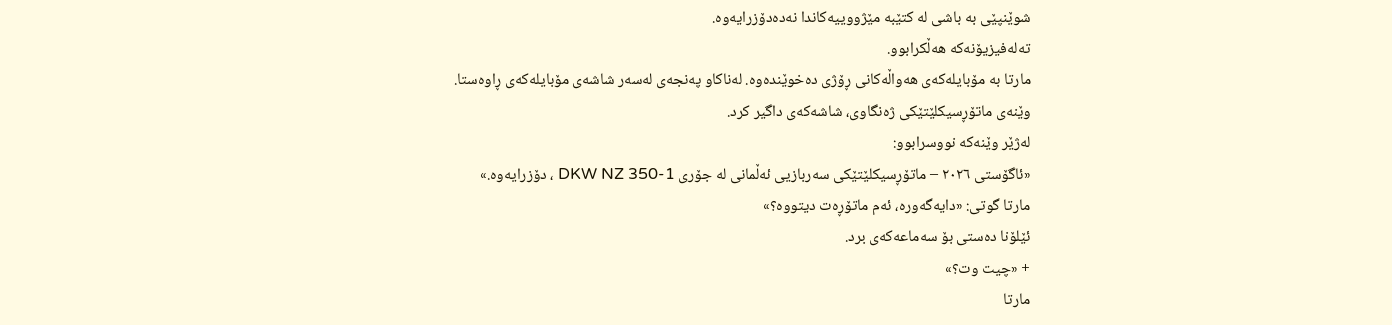شوێنپێی بە باشی لە کتێبە مێژووییەکاندا نەدەدۆزرایەوە.
تەلەفیزیۆنەکە هەڵکرابوو.
مارتا بە مۆبایلەکەی هەواڵەکانی ڕۆژی دەخوێندەوە. لەناکاو پەنجەی لەسەر شاشەی مۆبایلەکەی ڕاوەستا.
وێنەی ماتۆڕسیکلێتێکی ژەنگاوی، شاشەکەی داگیر کرد.
لەژێر وێنەکە نووسرابوو:
«ئاگۆستی ٢٠٢٦ – ماتۆڕسیکلێتێکی سەربازیی ئەڵمانی لە جۆری DKW NZ 350-1 ، دۆزرایەوە.»
مارتا گوتی: «دایەگەورە، ئەم ماتۆڕەت دیتووە؟»
ئێلۆنا دەستی بۆ سەماعەکەی برد.
+ «چیت وت؟»
مارتا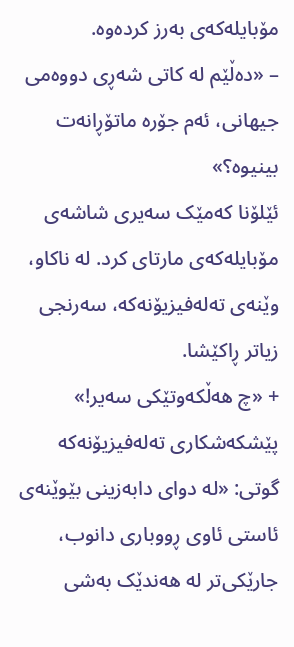مۆبایلەکەی بەرز کردەوە.
– «دەڵێم لە کاتی شەڕی دووەمی جیهانی، ئەم جۆرە ماتۆڕانەت بینیوە؟»
ئێلۆنا کەمێک سەیری شاشەی مۆبایلەکەی مارتای کرد. لە ناکاو، وێنەی تەلەفیزیۆنەکە، سەرنجی زیاتر ڕاکێشا.
+ «چ هەڵکەوتێکی سەیر!»
پێشکەشکاری تەلەفیزیۆنەکە گوتی: «لە دوای دابەزینی بێوێنەی ئاستی ئاوی ڕووباری دانوب، جارێکی‌تر لە هەندێک بەشی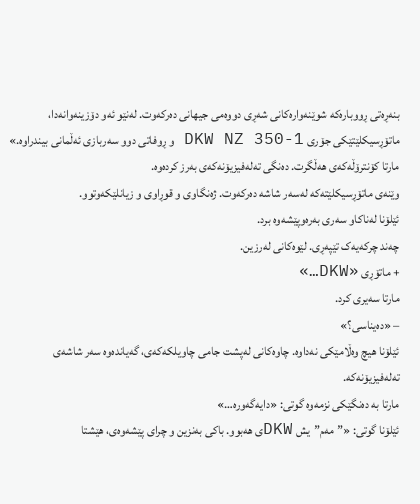بنەڕەتی ڕووبارەکە شوێنەوارەکانی شەڕی دووەمی جیهانی دەرکەوت. لەنێو ئەو دۆزینەوانەدا، ماتۆڕسیکلێتێکی جۆری DKW NZ 350-1 و ڕوفاتی دوو سەربازی ئەڵمانی بیندراوە.»
مارتا کۆنترۆڵەکەی هەڵگرت. دەنگی تەلەفیزیۆنەکەی بەرز کردەوە.
وێنەی ماتۆڕسیکلێتەکە لەسەر شاشە دەرکەوت. ژەنگاوی و قوڕاوی و زیانلێکەوتوو.
ئێلۆنا لەناکاو سەری بەرەوپێشەوە برد.
چەند چرکەیەک تێپەڕی. لێوەکانی لەرزین.
+ ماتۆڕی «DKW…»
مارتا سەیری کرد.
– «دەیناسی؟»
ئێلۆنا هیچ وەڵامێکی نەداوە. چاوەکانی لەپشت جامی چاویلکەکەی، گەیاندەوە سەر شاشەی تەلەفیزیۆنەکە.
مارتا بە دەنگێکی نزمەوە گوتی: «دایەگەورە…»
ئێلۆنا گوتی: «”مەم”یش DKWی هەبوو. باکی بەنزین و چرای پێشەوەی، هێشتا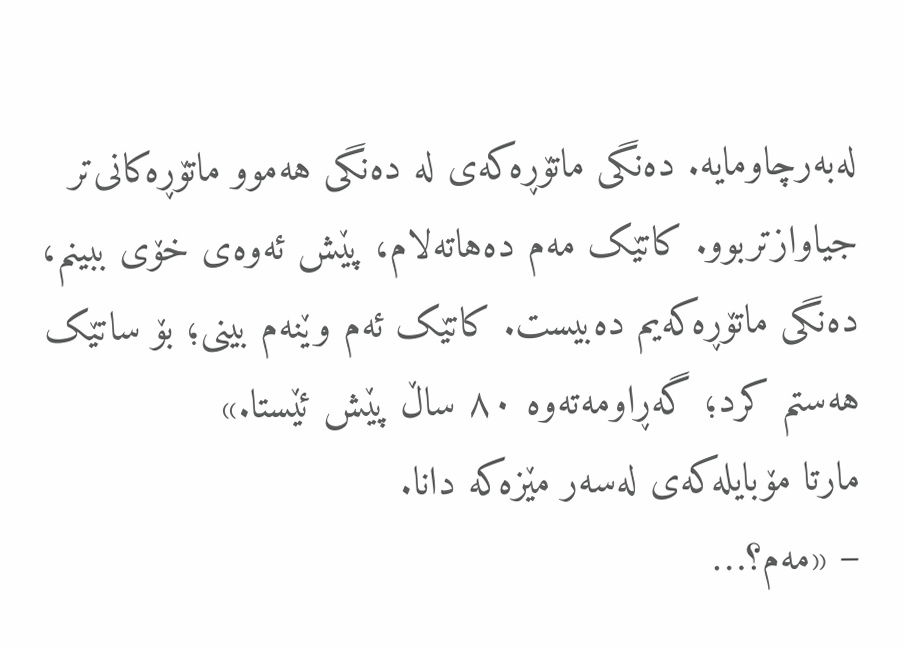لەبەرچاومایە. دەنگی ماتۆڕەکەی لە دەنگی هەموو ماتۆڕەکانی‌تر جیاوازتربوو. کاتێک مەم دەهاتەلام، پێش ئەوەی خۆی ببینم، دەنگی ماتۆڕەکەیم دەبیست. کاتێک ئەم وێنەم بینی؛ بۆ ساتێک هەستم کرد؛ گەڕاومەتەوە ٨٠ ساڵ پێش ئێستا.»
مارتا مۆبایلەکەی لەسەر مێزەکە دانا.
– «مەم؟…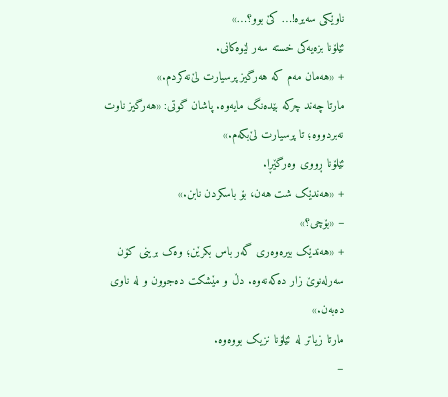ناوێکی سەیرە!… کێ بوو؟…»
ئێلۆنا بزەیەکی خستە سەر لێوەکانی.
+ «هەمان مەم کە هەرگیز پرسیارت لێ‌نەکردم.»
مارتا چەند چرکە بێدەنگ مایەوە. پاشان گوتی: «هەرگیز ناوت نەبردووە؛ تا پرسیارت لێ‌بکەم.»
ئێلۆنا ڕووی وەرگێڕا.
+ «هەندێک شت هەن، بۆ باسکردن نابن.»
– «بۆچی؟»
+ «هەندێک بیرەوەری گەر باس بکرێن؛ وەک برینی کۆن سەرلەنوێ زار دەکەنەوە. دڵ و مێشکت دەجوون و لە ناوی دەبەن.»
مارتا زیاتر لە ئێلۆنا نزیک بووەوە.
–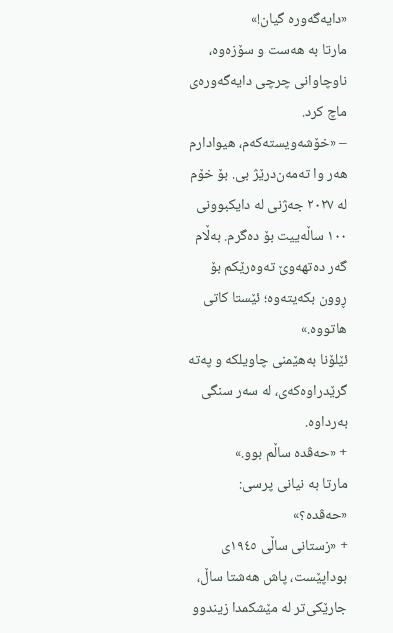«دایەگەورە گیان!»
مارتا بە هەست و سۆزەوە، ناوچاوانی چرچی دایەگەورەی ماچ کرد.
– «خۆشەویستەکەم، هیوادارم هەر وا تەمەن‌درێژ بی. بۆ خۆم لە ٢٠٢٧ جەژنی لە دایکبوونی ١٠٠ ساڵەییت بۆ دەگرم. بەڵام گەر دەتهەوێ تەوەرێکم بۆ ڕوون بکەیتەوە؛ ئێستا کاتی هاتووە.»
ئێلۆنا بەهێمنی چاویلکە و پەتە گرێدراوەکەی، لە سەر سنگی بەرداوە.
+ «حەڤدە ساڵم بوو.»
مارتا بە نیانی پرسی: «حەڤدە؟»
+ «زستانی ساڵی ۱۹٤٥ی بوداپێست، پاش هەشتا ساڵ، جارێکی‌تر لە مێشکمدا زیندوو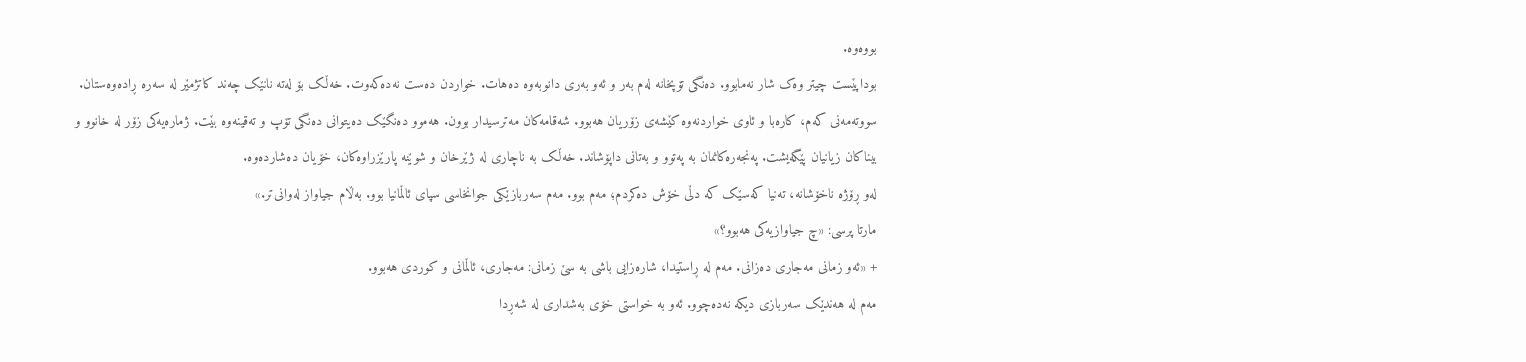بووەوە.
بوداپێست چیتر وەک شار نەمابوو. دەنگی تۆپخانە لەم بەر و ئەو بەری دانوبەوە دەهات. خواردن دەست نەدەکەوت. خەڵک بۆ لەتە نانێک چەند کاتژمێر لە سەرە ڕادەوەستان. سووتەمەنی کەم، کارەبا و ئاوی خواردنەوە کێشەی زۆریان هەبوو. شەقامەکان مەترسیدار بوون. هەموو دەنگێک دەیتوانی دەنگی تۆپ و تەقینەوە بێت. ژمارەیەکی زۆر لە خانوو و بیناکان زیانیان پێگەیشت. پەنجەرەکانمان بە پەتوو و بەتانی داپۆشاند. خەڵک بە ناچاری لە ژێرخان و شوێنە پارێزراوەکان، خۆیان دەشاردەوە.
لەو ڕۆژە ناخۆشانە، تەنیا کەسێک کە دڵی خۆش دەکردم؛ مەم بوو. مەم سەربازێکی جوانخاسی سپای ئاڵمانیا بوو. بەڵام جیاواز لەوانی‌تر.»
مارتا پرسی: «چ جیاوازیەکی هەبوو؟»
+ «ئەو زمانی مەجاری دەزانی. مەم لە ڕاستیدا، شارەزایی باشی بە سێ زمانی: مەجاری، ئاڵمانی و کوردی هەبوو.
مەم لە هەندێک سەربازی دیکە نەدەچوو. ئەو بە خواستی خۆی بەشداری لە شەڕدا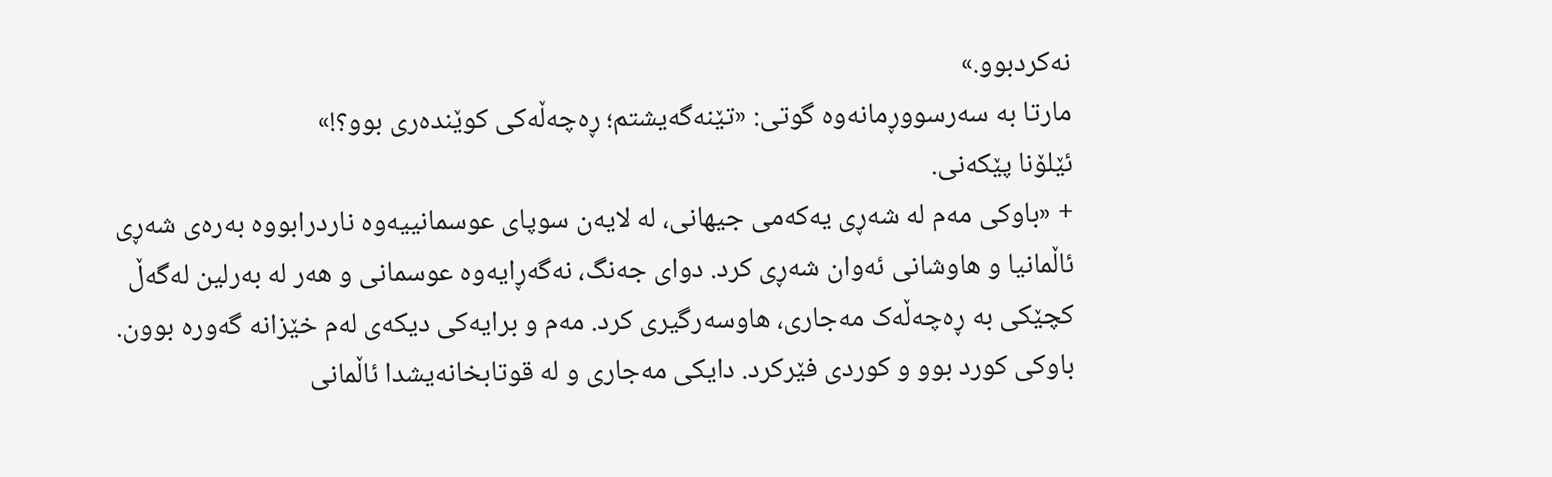نەکردبوو.»
مارتا بە سەرسووڕمانەوە گوتی: «تێنەگەیشتم؛ ڕەچەڵەکی کوێندەری بوو؟!»
ئێلۆنا پێکەنی.
+ «باوکی مەم لە شەڕی یەکەمی جیهانی، لە لایەن سوپای عوسمانییەوە ناردرابووە بەرەی شەڕی ئاڵمانیا و هاوشانی ئەوان شەڕی کرد. دوای جەنگ، نەگەڕایەوە عوسمانی و هەر لە بەرلین لەگەڵ کچێکی بە ڕەچەڵەک مەجاری، هاوسەرگیری کرد. مەم و برایەکی دیکەی لەم خێزانە گەورە بوون. باوکی کورد بوو و کوردی فێرکرد. دایکی مەجاری و لە قوتابخانەیشدا ئاڵمانی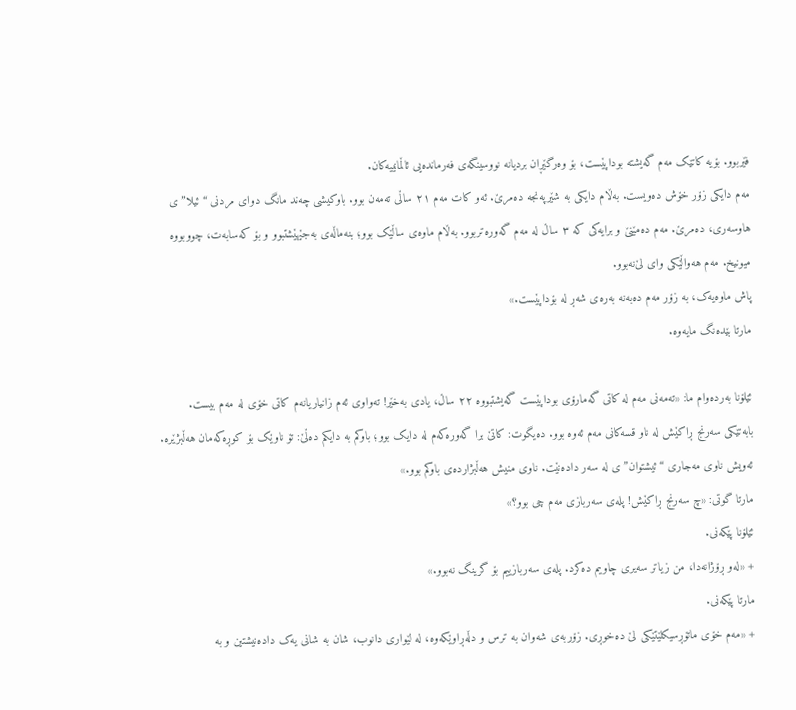فێربوو. بۆیە کاتێک مەم گەیشتە بوداپێست، بۆ وەرگێڕان بردیانە نووسینگەی فەرماندەیی ئاڵمانییەکان.
مەم دایکی زۆر خۆش دەویست. بەڵام دایکی بە شێرپەنجە دەمرێ. ئەو کات مەم ٢١ ساڵی تەمەن بوو. باوکیشی چەند مانگ دوای مردنی “ئیلا”ی هاوسەری، دەمرێ. مەم دەمێنێ و برایەکی کە ٣ ساڵ لە مەم گەورەتربوو. بەڵام ماوەی ساڵێک بوو؛ بنەماڵەی بەجێهێشتبوو و بۆ کەسابەت، چووبووە میونیخ. مەم هەواڵێکی وای لێ‌نەبوو.
پاش ماوەیەک، بە زۆر مەم دەبەنە بەرەی شەڕ لە بۆداپێست.»
مارتا بێدەنگ مایەوە.

ئێلۆنا بەردەوام ما: «تەمەنی مەم لە کاتی گەمارۆی بوداپێست گەیشتبووە ٢٢ ساڵ، یادی بەخێر! تەواوی ئەم زانیاریانەم کاتی خۆی لە مەم بیست.
بابەتێکی سەرنج ڕاکێش لە ناو قسەکانی مەم ئەوە بوو. دەیگوت: کاتێ برا گەورەکەم لە دایک بوو؛ باوکم بە دایکم دەڵێ: تۆ ناوێک بۆ کوڕەکەمان هەڵبژێرە. ئەویش ناوی مەجاری “ئیشتوان”ی لە سەر دادەنێت. ناوی منیش هەڵبژاردەی باوکم بوو.»
مارتا گوتی: «چ سەرنج ڕاکێش! پلەی سەربازی مەم چی بوو؟»
ئێلۆنا پێکەنی.
+ «لەو ڕۆژانەدا، من زیاتر سەیری چاویم دەکرد. پلەی سەربازییم بۆ گرینگ نەبوو.»
مارتا پێکەنی.
+ «مەم خۆی ماتۆڕسیکلێتێکی لێ دەخوڕی. زۆربەی شەوان بە ترس و دڵەڕاوێکەوە، لە لێواری دانوب، شان بە شانی یەک دادەنیشتین و بە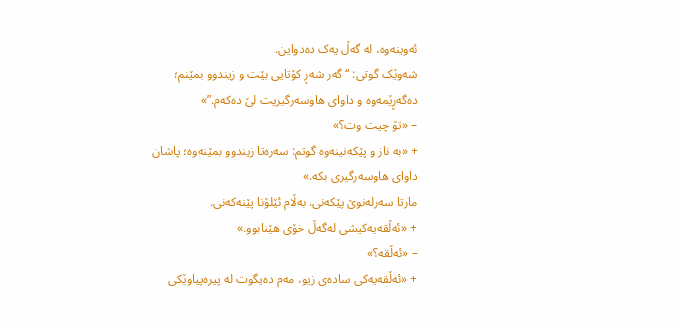ئەوینەوە، لە گەڵ یەک دەدواین.
شەوێک گوتی: “گەر شەڕ کۆتایی بێت و زیندوو بمێنم؛ دەگەڕێمەوە و داوای هاوسەرگیریت لێ دەکەم.”»
– «تۆ چیت وت؟»
+ «بە ناز و پێکەنینەوە گوتم: سەرەتا زیندوو بمێنەوە؛ پاشان داوای هاوسەرگیری بکە.»
مارتا سەرلەنوێ پێکەنی. بەڵام ئێلۆنا پێنەکەنی.
+ «ئەڵقەیەکیشی لەگەڵ خۆی هێنابوو.»
– «ئەڵقە؟»
+ «ئەڵقەیەکی سادەی زیو، مەم دەیگوت لە پیرەپیاوێکی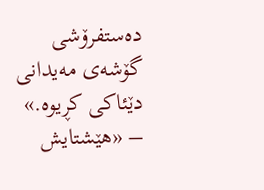دەستفرۆشی گۆشەی مەیدانی دێئاکی کڕیوە.»
– «هێشتایش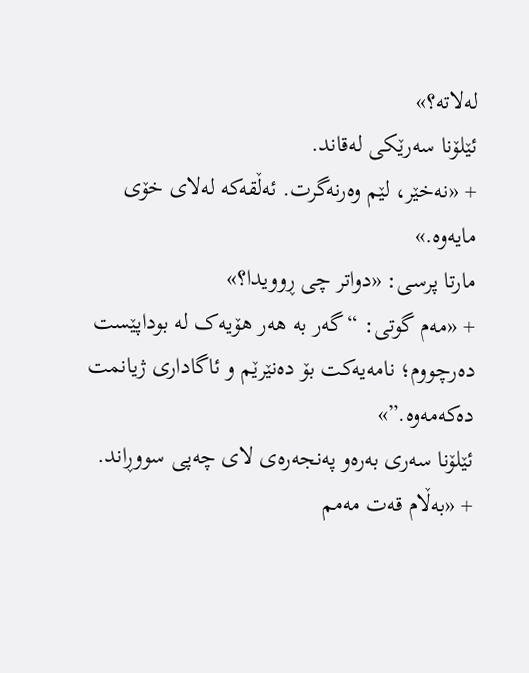لەلاتە؟»
ئێلۆنا سەرێکی لەقاند.
+ «نەخێر، لێم وەرنەگرت. ئەڵقەکە لەلای خۆی مایەوە.»
مارتا پرسی: «دواتر چی ڕوویدا؟»
+ «مەم گوتی: “گەر بە هەر هۆیەک لە بوداپێست دەرچووم؛ نامەیەکت بۆ دەنێرێم و ئاگاداری ژیانمت دەکەمەوە.”»
ئێلۆنا سەری بەرەو پەنجەرەی لای چەپی سووڕاند.
+ «بەڵام قەت مەمم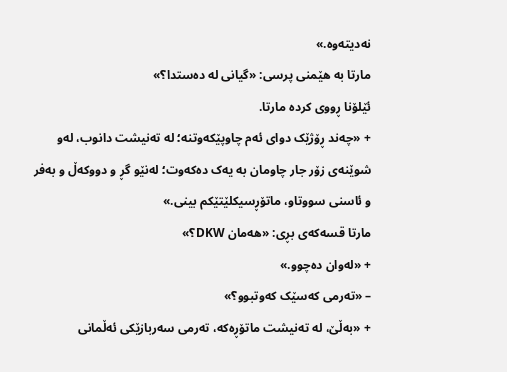نەدیتەوە.»
مارتا بە هێمنی پرسی: «گیانی لە دەستدا؟»
ئێلۆنا ڕووی کردە مارتا.
+ «چەند ڕۆژێک دوای ئەم چاوپێکەوتنە؛ لە تەنیشت دانوب، لەو شوێنەی زۆر جار چاومان بە یەک دەکەوت؛ لەنێو گڕ و دووکەڵ و بەفر و ئاسنی سووتاو، ماتۆڕسیکلێتێکم بینی.»
مارتا قسەکەی بڕی: «هەمان DKW؟»
+ «لەوان دەچوو.»
– «تەرمی کەسێک کەوتبوو؟»
+ «بەڵێ، لە تەنیشت ماتۆڕەکە، تەرمی سەربازێکی ئەڵمانی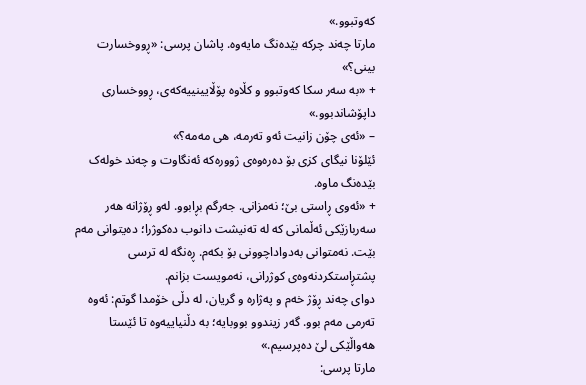کەوتبوو.»
مارتا چەند چرکە بێدەنگ مایەوە. پاشان پرسی: «ڕووخسارت بینی؟»
+ «بە سەر سکا کەوتبوو و کڵاوە پۆڵایینییەکەی، ڕووخساری داپۆشاندبوو.»
– «ئەی چۆن زانیت ئەو تەرمە، هی مەمە؟»
ئێلۆنا نیگای کزی بۆ دەرەوەی ژوورەکە ئەنگاوت و چەند خولەک بێدەنگ ماوە.
+ «ئەوی ڕاستی بێ؛ نەمزانی. جەرگم بڕابوو. لەو ڕۆژانە هەر سەربازێکی ئەڵمانی کە لە تەنیشت دانوب دەکوژرا؛ دەیتوانی مەم بێت. نەمتوانی بەدواداچوونی بۆ بکەم. ڕەنگە لە ترسی پشتڕاستکردنەوەی کوژرانی، نەمویست بزانم.
دوای چەند ڕۆژ خەم و پەژارە و گریان، لە دڵی خۆمدا گوتم: ئەوە تەرمی مەم بوو. گەر زیندوو بووبایە؛ بە دڵنیاییەوە تا ئێستا هەواڵێکی لێ دەپرسیم.»
مارتا پرسی: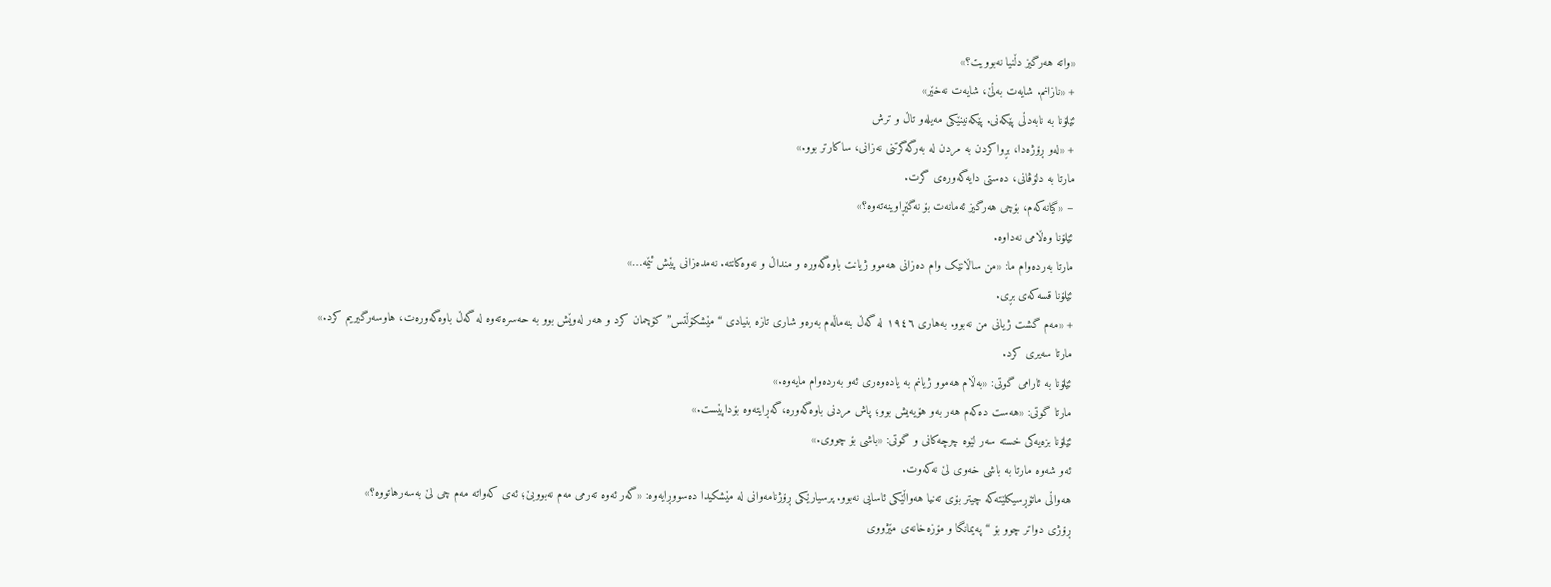«واتە هەرگیز دڵنیا نەبوویت؟»
+ «نازانم. شایەت بەڵێ، شایەت نەخێر»
ئێلۆنا بە نابەدڵی پێکەنی. پێکەنینێکی مەیلەو تاڵ و ترش
+ «لەو ڕۆژەدا، بڕواکردن بە مردن لە بەرگەگرتنی نەزانی، ساکارتر بوو.»
مارتا بە دلۆڤانی، دەستی دایەگەورەی گرت.
– «گیانەکەم، بۆچی هەرگیز ئەمانەت بۆ نەگێڕاوینەتەوە؟»
ئێلۆنا وەڵامی نەداوە.
مارتا بەردەوام ما: «من ساڵانێک وام دەزانی هەموو ژیانت باوەگەورە و منداڵ و نەوەکانتە. نەمدەزانی پێش ئێمە…»
ئێلۆنا قسەکەی بڕی.
+ «مەم گشت ژیانی من نەبوو. بەهاری ١٩٤٦ لە گەڵ بنەماڵەم بەرەو شاری تازە بنیادی “مێشکۆڵتس” کۆچمان کرد و هەر لەوێش بوو بە حەسرەتەوە لە گەڵ باوەگەورەت، هاوسەرگیریم کرد.»
مارتا سەیری کرد.
ئێلۆنا بە ئارامی گوتی: «بەڵام هەموو ژیانم بە یادەوەری ئەو بەردەوام مایەوە.»
مارتا گوتی: «هەست دەکەم هەر بەو هۆیەیش بوو؛ پاش مردنی باوەگەورە،گەڕایتەوە بۆداپێست.»
ئێلۆنا بزەیەکی خستە سەر لێوە چرچەکانی و گوتی: «باشی بۆ چووی.»
ئەو شەوە مارتا بە باشی خەوی لێ نەکەوت.
هەواڵی ماتۆڕسیکلێتەکە چیتر بۆی تەنیا هەواڵێکی ئاسایی نەبوو. پرسیارێکی ڕۆژنامەوانی لە مێشکیدا دەسووڕایەوە: «گەر ئەوە تەرمی مەم نەبووبێ؛ ئەی کەواتە مەم چی لێ بەسەرهاتووە؟»
ڕۆژی دواتر چوو بۆ “پەیمانگا و مۆزەخانەی مێژووی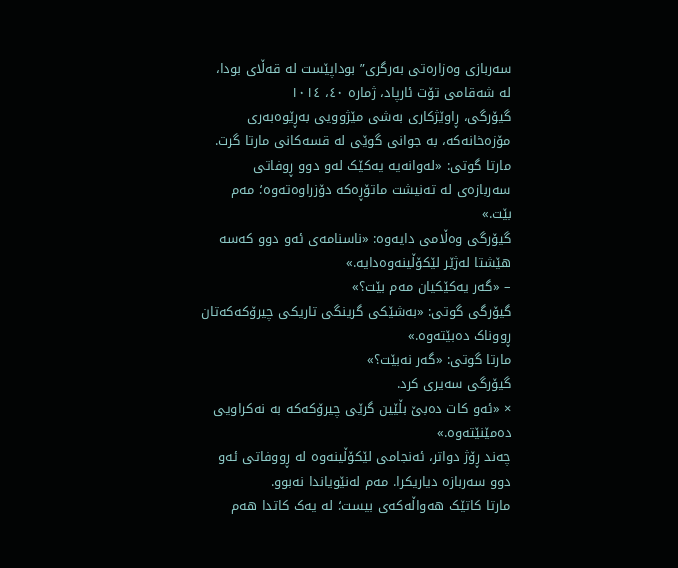سەربازی وەزارەتی بەرگری” بوداپێست لە قەڵای بودا، لە شەقامی تۆت ئارپاد، ژمارە ٤٠، ١٠١٤
گیۆرگی، ڕاوێژکاری بەشی مێژوویی بەڕێوەبەری مۆزەخانەکە، بە جوانی گوێی لە قسەکانی مارتا گرت.
مارتا گوتی: «لەوانەیە یەکێک لەو دوو ڕوفاتی سەربازەی لە تەنیشت ماتۆڕەکە دۆزراوەتەوە؛ مەم بێت.»
گیۆرگی وەڵامی دایەوە: «ناسنامەی ئەو دوو کەسە هێشتا لەژێر لێکۆڵینەوەدایە.»
– «گەر یەکێکیان مەم بێت؟»
گیۆرگی گوتی: «بەشێکی گرینگی تاریکی چیرۆکەکەتان ڕووناک دەبێتەوە.»
مارتا گوتی: «گەر نەبێت؟»
گیۆرگی سەیری کرد.
× «ئەو کات دەبێ بڵێین گرێی چیرۆکەکە بە نەکراویی دەمێنێتەوە.»
چەند ڕۆژ دواتر، ئەنجامی لێکۆڵینەوە لە ڕووفاتی ئەو دوو سەربازە دیاریکرا. مەم لەنێویاندا نەبوو.
مارتا کاتێک هەواڵەکەی بیست؛ لە یەک کاتدا هەم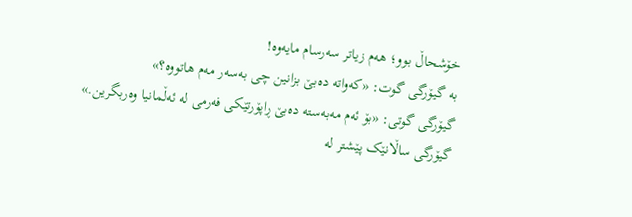خۆشحاڵ بوو؛ هەم زیاتر سەرسام مایەوە!
بە گیۆرگی گوت: «کەواتە دەبێ بزانین چی بەسەر مەم هاتووە؟»
گیۆرگی گوتی: «بۆ ئەم مەبەستە دەبێ ڕاپۆرتێکی فەرمی لە ئەڵمانیا وەربگرین.»
گیۆرگی ساڵانێک پێشتر لە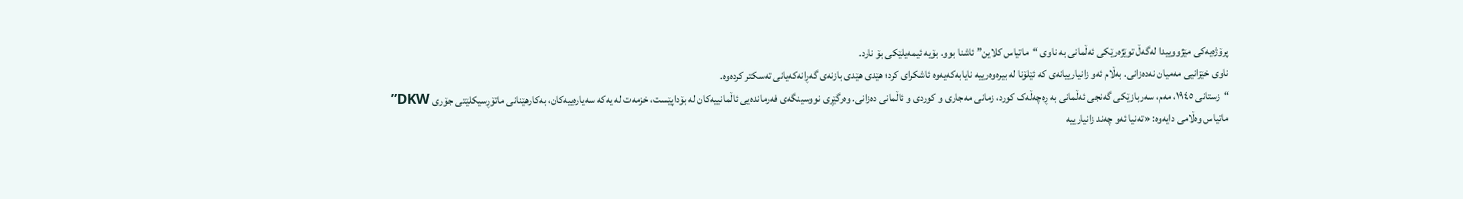پرۆژەیەکی مێژووییدا لەگەڵ توێژەرێکی ئەڵمانی بە ناوی “ماتیاس کلاین” ئاشنا بوو. بۆیە ئیمەیلێکی بۆ نارد.
ناوی خێزانیی مەمیان نەدەزانی. بەڵام ئەو زانیارییانەی کە ئێلۆنا لە بیرەوەرییە نایابەکەیەوە ئاشکرای کرد؛ هێدی هێدی بازنەی گەڕانەکەیانی تەسکتر کردەوە.
“زستانی ١٩٤٥، مەم، سەربازێکی گەنجی ئەڵمانی بە ڕەچەڵەک کورد، زمانی مەجاری و کوردی و ئاڵمانی دەزانی. وەرگێڕی نووسینگەی فەرماندەیی ئاڵمانییەکان لە بۆداپێست، خزمەت لە یەکە سەیارەییەکان، بەکارهێنانی ماتۆڕسیکلێتی جۆری DKW”
ماتیاس وەڵامی دایەوە: «تەنیا ئەو چەند زانیارییە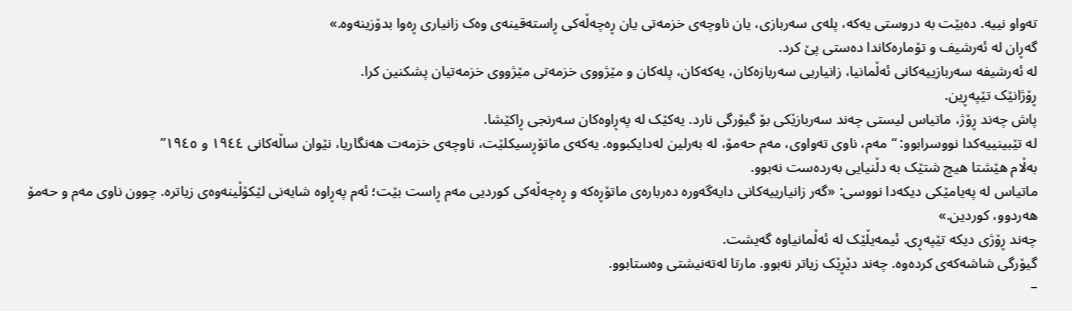تەواو نییە. دەبێت بە دروستی یەکە، پلەی سەربازی، یان ناوچەی خزمەتی یان ڕەچەڵەکی ڕاستەقینەی وەک زانیاری ڕەوا بدۆزینەوە.»
گەڕان لە ئەرشیف و تۆمارەکاندا دەستی پێ کرد.
لە ئەرشیفە سەربازییەکانی ئەڵمانیا، زانیاریی سەربازەکان، یەکەکان، پلەکان و مێژووی خزمەتی مێژووی خزمەتیان پشکنین کرا.
ڕۆژانێک تێپەڕین.
پاش چەند ڕۆژ، ماتیاس لیستی چەند سەربازێکی بۆ گیۆرگی نارد. یەکێک لە پەڕاوەکان سەرنجی ڕاکێشا.
لە تێبینییەکدا نووسرابوو: “مەم، ناوی تەواوی، مەم حەمۆ، لە بەرلین لەدایکبووە. یەکەی ماتۆڕسیکلێت، ناوچەی خزمەت هەنگاریا، نێوان ساڵەکانی ١٩٤٤ و ١٩٤٥”
بەڵام هێشتا هیچ شتێک بە دڵنیایی بەردەست نەبوو.
ماتیاس لە پەیامێکی دیکەدا نووسی: «گەر زانیارییەکانی دایەگەورە دەربارەی ماتۆڕەکە و ڕەچەڵەکی کوردیی مەم ڕاست بێت؛ ئەم پەڕاوە شایەنی لێکۆڵینەوەی زیاترە. چوون ناوی مەم و حەمۆ هەردوو، کوردین.»
چەند ڕۆژی دیکە تێپەڕی. ئیمەیڵێک لە ئەڵمانیاوە گەیشت.
گیۆرگی شاشەکەی کردەوە. چەند دێڕێک زیاتر نەبوو. مارتا لەتەنیشتی وەستابوو.
–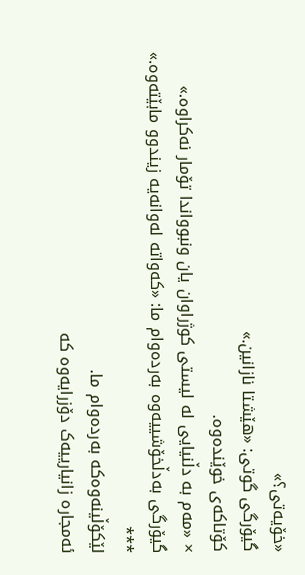«خۆیەتی؟»
گیۆرگی گوتی: «هێشتا نازانین.»
کۆتاکەی خوێندەوە.
× «مەم بە دڵنیایی لە لیستی کوژراوان یان ونبوواندا تۆمار نەکراوە.»
گیۆرگی بەدڵخۆشییەوە بەردەوام ما: «کەواتە لەوانەیە زیندوو مابێتەوە.»
***
لێکۆڵینەوەکە بەردەوام ما.
ئەمجارە زانیارییەک دۆزرایەوە کە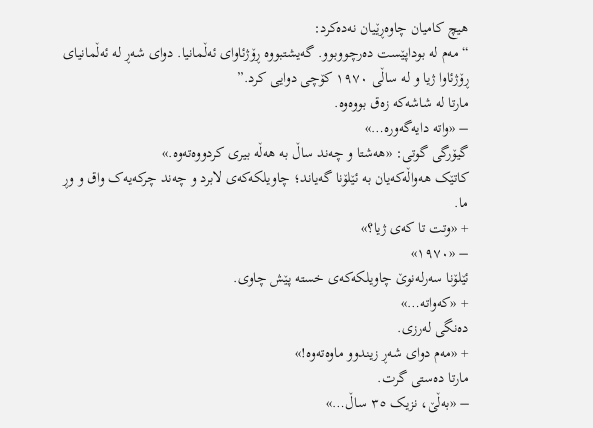هیچ کامیان چاوەڕێیان نەدەکرد:
“مەم لە بوداپێست دەرچووبوو. گەیشتبووە ڕۆژئاوای ئەڵمانیا. دوای شەڕ لە ئەڵمانیای ڕۆژئاوا ژیا و لە ساڵی ۱۹۷۰ کۆچی دوایی کرد.”
مارتا لە شاشەکە زەق بووەوە.
– «واتە دایەگەورە…»
گیۆرگی گوتی: «هەشتا و چەند ساڵ بە هەڵە بیری کردووەتەوە.»
کاتێک هەواڵەکەیان بە ئێلۆنا گەیاند؛ چاویلکەکەی لابرد و چەند چرکەیەک واق و وڕ ما.
+ «وتت تا کەی ژیا؟»
– «۱۹۷۰»
ئێلۆنا سەرلەنوێ چاویلکەکەی خستە پێش چاوی.
+ «کەواتە…»
دەنگی لەرزی.
+ «مەم دوای شەڕ زیندوو ماوەتەوە!»
مارتا دەستی گرت.
– «بەڵێ، نزیک ٣٥ ساڵ…»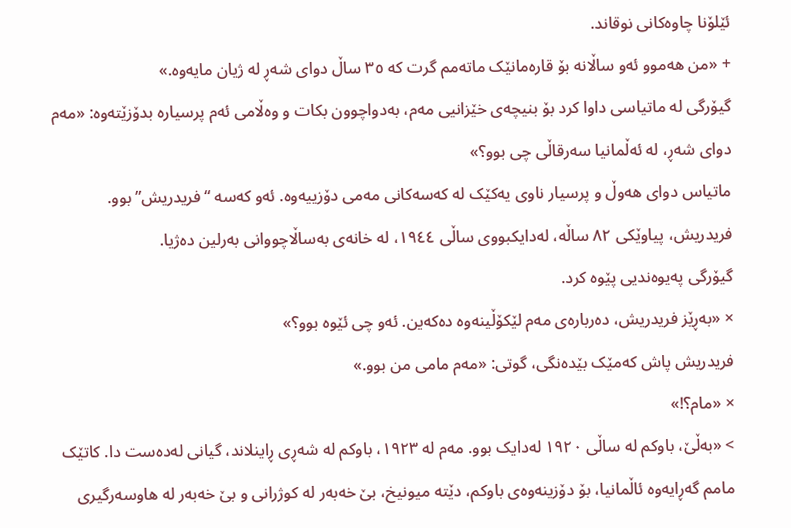ئێلۆنا چاوەکانی نوقاند.
+ «من هەموو ئەو ساڵانە بۆ قارەمانێک ماتەمم گرت کە ٣٥ ساڵ دوای شەڕ لە ژیان مایەوە.»
گیۆرگی لە ماتیاسی داوا کرد بۆ بنیچەی خێزانیی مەم، بەدواچوون بکات و وەڵامی ئەم پرسیارە بدۆزێتەوە: «مەم دوای شەڕ، لە ئەڵمانیا سەرقاڵی چی بوو؟»
ماتیاس دوای هەوڵ و پرسیار ناوی یەکێک لە کەسەکانی مەمی دۆزییەوە. ئەو کەسە “فریدریش” بوو.
فریدریش، پیاوێکی ٨٢ ساڵە، لەدایکبووی ساڵی ١٩٤٤، لە خانەی بەساڵاچووانی بەرلین دەژیا.
گیۆرگی پەیوەندیی پێوە کرد.
× «بەڕێز فریدریش، دەربارەی مەم لێکۆڵینەوە دەکەین. ئەو چی ئێوە بوو؟»
فریدریش پاش کەمێک بێدەنگی، گوتی: «مەم مامی من بوو.»
× «مام؟!»
> «بەڵێ، باوکم لە ساڵی ١٩٢٠ لەدایک بوو. مەم لە ۱۹۲۳، باوکم لە شەڕی ڕاینلاند، گیانی لەدەست دا. کاتێک مامم گەڕایەوە ئاڵمانیا، بۆ دۆزینەوەی باوکم، دێتە میونیخ، بێ خەبەر لە کوژرانی و بێ خەبەر لە هاوسەرگیری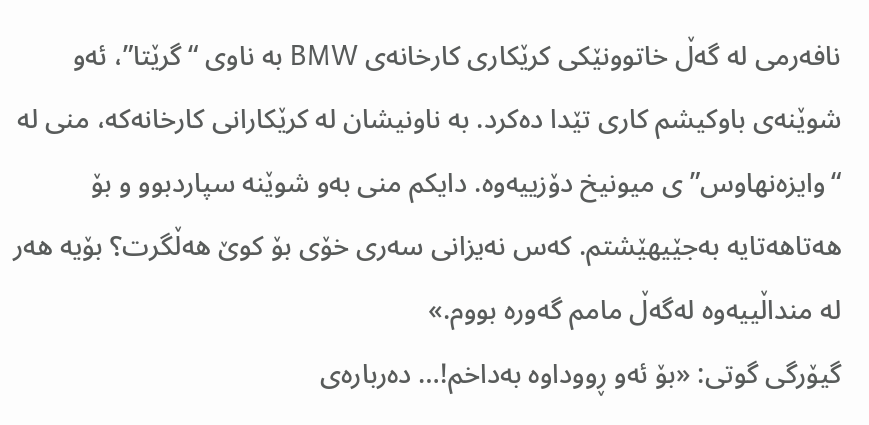نافەرمی لە گەڵ خاتوونێکی کرێکاری کارخانەی BMW بە ناوی “گرێتا”، ئەو شوێنەی باوکیشم کاری تێدا دەکرد. بە ناونیشان لە کرێکارانی کارخانەکە، منی لە “وایزەنهاوس”ی میونیخ دۆزییەوە. دایکم منی بەو شوێنە سپاردبوو و بۆ هەتاهەتایە بەجێیهێشتم. کەس نەیزانی سەری خۆی بۆ کوێ هەڵگرت؟ بۆیە هەر لە منداڵییەوە لەگەڵ مامم گەورە بووم.»
گیۆرگی گوتی: «بۆ ئەو ڕووداوە بەداخم!… دەربارەی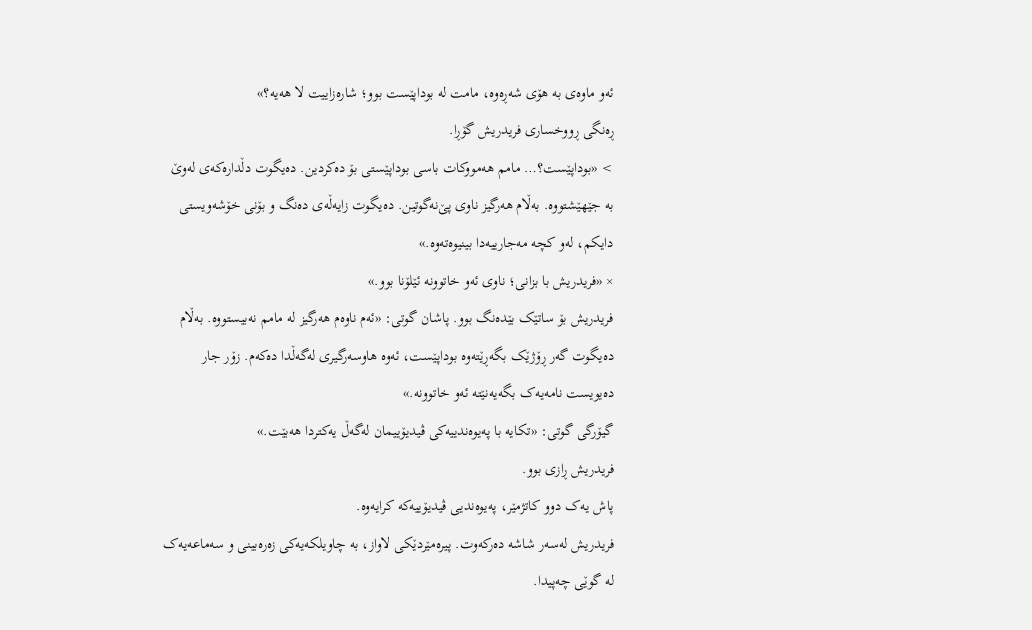ئەو ماوەی بە هۆی شەڕەوە، مامت لە بوداپێست بوو؛ شارەزاییت لا هەیە؟»
ڕەنگی ڕووخساری فریدریش گۆڕا.
> «بوداپێست؟… مامم هەمووکات باسی بوداپێستی بۆ دەکردین. دەیگوت دڵدارەکەی لەوێ بە جێهێشتووە. بەڵام هەرگیز ناوی پێ‌نەگوتین. دەیگوت زایەڵەی دەنگ و بۆنی خۆشەویستی دایکم، لەو کچە مەجارییەدا بینیوەتەوە.»
× «فریدریش با بزانی؛ ناوی ئەو خاتوونە ئێلۆنا بوو.»
فریدریش بۆ ساتێک بێدەنگ بوو. پاشان گوتی: «ئەم ناوەم هەرگیز لە مامم نەبیستووە. بەڵام دەیگوت گەر ڕۆژێک بگەڕێتەوە بوداپێست، ئەوە هاوسەرگیری لەگەڵدا دەکەم. زۆر جار دەیویست نامەیەک بگەیەنێتە ئەو خاتوونە.»
گیۆرگی گوتی: «تکایە با پەیوەندییەکی ڤیدیۆییمان لەگەڵ یەکتردا هەبێت.»
فریدریش ڕازی بوو.
پاش یەک دوو کاتژمێر، پەیوەندیی ڤیدیۆییەکە کرایەوە.
فریدریش لەسەر شاشە دەرکەوت. پیرەمێردێکی لاواز، بە چاویلکەیەکی زەرەبینی و سەماعەیەک لە گوێی چەپیدا.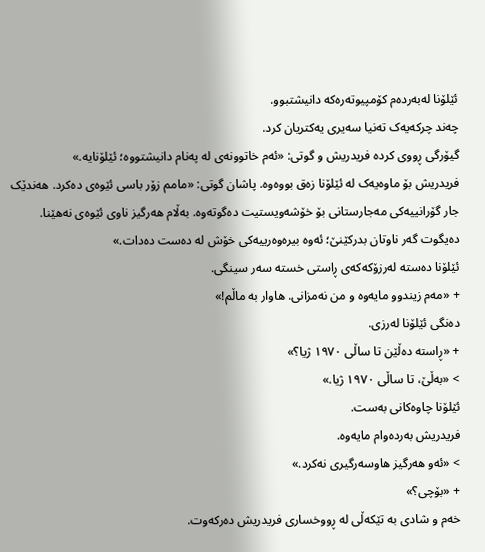ئێلۆنا لەبەردەم کۆمپیوتەرەکە دانیشتبوو.
چەند چرکەیەک تەنیا سەیری یەکتریان کرد.
گیۆرگی ڕووی کردە فریدریش و گوتی: «ئەم خاتوونەی لە پەنام دانیشتووە؛ ئێلۆنایە.»
فریدریش بۆ ماوەیەک لە ئێلۆنا زەق بووەوە. پاشان گوتی: «مامم زۆر باسی ئێوەی دەکرد. هەندێک جار گۆرانییەکی مەجارستانی بۆ خۆشەویستیت دەگوتەوە. بەڵام هەرگیز ناوی ئێوەی نەهێنا. دەیگوت گەر ناوتان بدرکێنێ؛ ئەوە بیرەوەرییەکی خۆش لە دەست دەدات.»
ئێلۆنا دەستە لەرزۆکەکەی ڕاستی خستە سەر سینگی.
+ «مەم زیندوو مایەوە و من نەمزانی. هاوار بە ماڵم!»
دەنگی ئێلۆنا لەرزی.
+ «ڕاستە دەڵێن تا ساڵی ۱۹۷۰ ژیا؟»
> «بەڵێ، تا ساڵی ۱۹۷۰ ژیا.»
ئێلۆنا چاوەکانی بەست.
فریدریش بەردەوام مایەوە.
> «ئەو هەرگیز هاوسەرگیری نەکرد.»
+ «بۆچی؟»
خەم و شادی بە تێکەڵی لە ڕووخساری فریدریش دەرکەوت.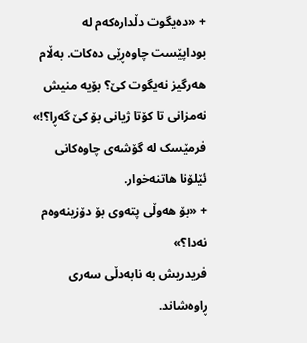+ «دەیگوت دڵدارەکەم لە بوداپێست چاوەڕێی دەکات. بەڵام هەرگیز نەیگوت کێ؟ بۆیە منیش نەمزانی تا کۆتا ژیانی بۆ کێ گەڕا؟!»
فرمێسک لە گۆشەی چاوەکانی ئێلۆنا هاتنەخوار.
+ «بۆ هەوڵی پتەوی بۆ دۆزینەوەم نەدا؟»
فریدریش بە نابەدڵی سەری ڕاوەشاند.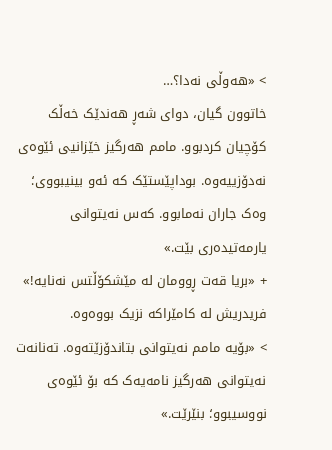> «هەوڵی نەدا؟…
خاتوون گیان، دوای شەڕ هەندێک خەڵک کۆچیان کردبوو. مامم هەرگیز خێزانیی ئێوەی نەدۆزییەوە. بوداپێستێک کە ئەو بینیبووی؛ وەک جاران نەمابوو. کەس نەیتوانی یارمەتیدەری بێت.»
+ «بریا قەت ڕوومان لە مێشکۆڵتس نەنایە!»
فریدریش لە کامێراکە نزیک بووەوە.
> «بۆیە مامم نەیتوانی بتاندۆزێتەوە. تەنانەت نەیتوانی هەرگیز نامەیەک کە بۆ ئێوەی نووسیبوو؛ بنێرێت.»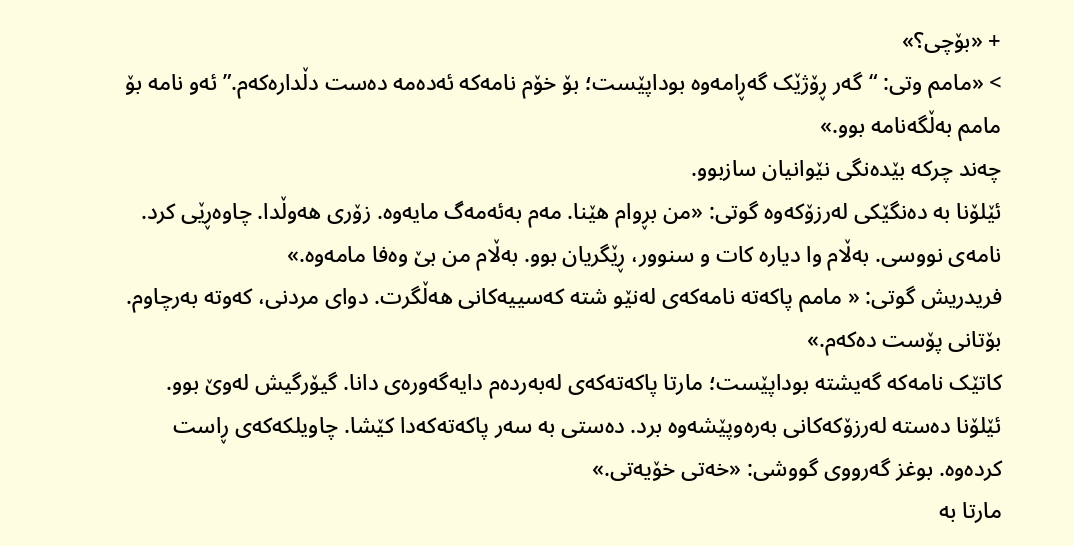+ «بۆچی؟»
> «مامم وتی: “گەر ڕۆژێک گەڕامەوە بوداپێست؛ بۆ خۆم نامەکە ئەدەمە دەست دڵدارەکەم.” ئەو نامە بۆ مامم بەڵگەنامە بوو.»
چەند چرکە بێدەنگی نێوانیان سازبوو.
ئێلۆنا بە دەنگێکی لەرزۆکەوە گوتی: «من بڕوام هێنا. مەم بەئەمەگ مایەوە. زۆری هەوڵدا. چاوەڕێی کرد. نامەی نووسی. بەڵام وا دیارە کات و سنوور، ڕێگریان بوو. بەڵام من بێ وەفا مامەوە.»
فریدریش گوتی: « مامم پاکەتە نامەکەی لەنێو شتە کەسییەکانی هەڵگرت. دوای مردنی، کەوتە بەرچاوم. بۆتانی پۆست دەکەم.»
کاتێک نامەکە گەیشتە بوداپێست؛ مارتا پاکەتەکەی لەبەردەم دایەگەورەی دانا. گیۆرگیش لەوێ بوو.
ئێلۆنا دەستە لەرزۆکەکانی بەرەوپێشەوە برد. دەستی بە سەر پاکەتەکەدا کێشا. چاویلکەکەی ڕاست کردەوە. بوغز گەرووی گووشی: «خەتی خۆیەتی.»
مارتا بە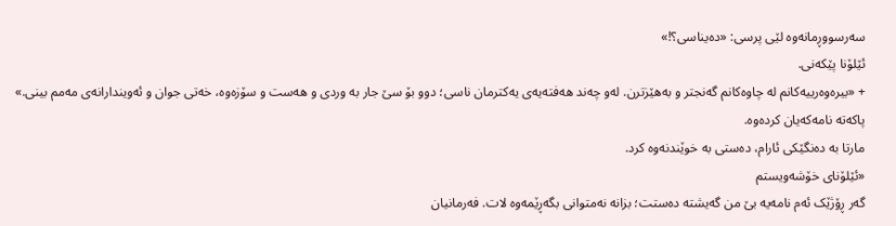سەرسووڕمانەوە لێی پرسی: «دەیناسی؟!»
ئێلۆنا پێکەنی.
+ «بیرەوەرییەکانم لە چاوەکانم گەنجتر و بەهێزترن. لەو چەند هەفتەیەی یەکترمان ناسی؛ دوو بۆ سێ جار بە وردی و هەست و سۆزەوە، خەتی جوان و ئەویندارانەی مەمم بینی.»
پاکەتە نامەکەیان کردەوە.
مارتا بە دەنگێکی ئارام، دەستی بە خوێندنەوە کرد.
«ئێلۆنای خۆشەویستم
گەر ڕۆژێک ئەم نامەیە بێ من گەیشتە دەستت؛ بزانە نەمتوانی بگەڕێمەوە لات. فەرمانیان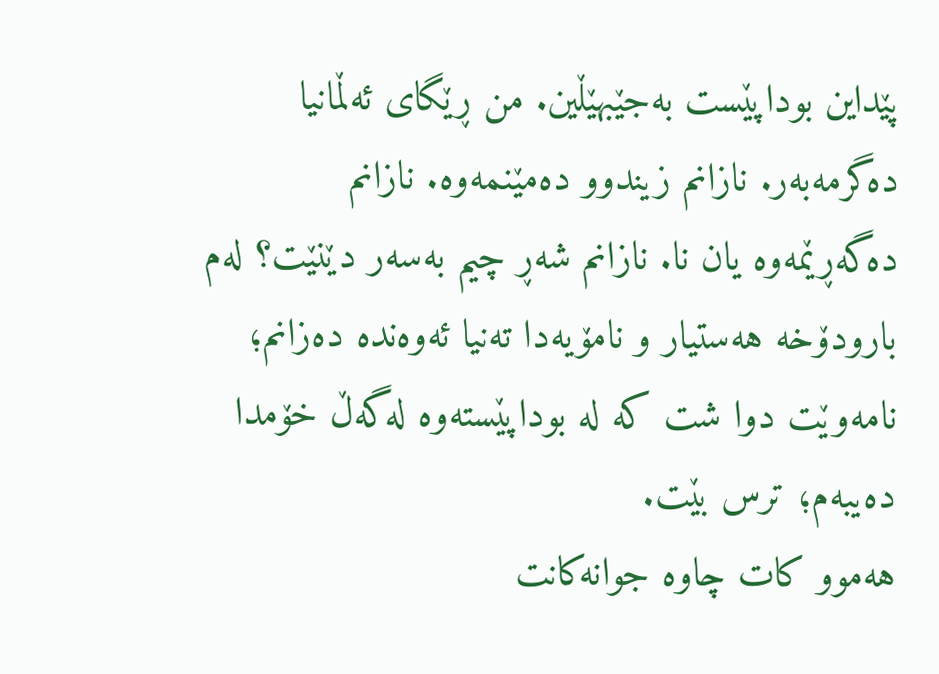پێداین بوداپێست بەجێبهێڵین. من ڕێگای ئەڵمانیا دەگرمەبەر. نازانم زیندوو دەمێنمەوە. نازانم دەگەڕێمەوە یان نا. نازانم شەڕ چیم بەسەر دێنێت؟ لەم بارودۆخە هەستیار و نامۆیەدا تەنیا ئەوەندە دەزانم؛ نامەوێت دوا شت کە لە بوداپێستەوە لەگەڵ خۆمدا دەیبەم؛ ترس بێت.
هەموو کات چاوە جوانەکانت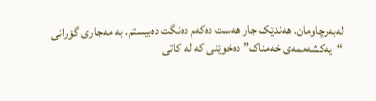لەبەرچاومان. هەندێک جار هەست دەکەم دەنگت دەبیستم. بە مەجاری گۆرانی “یەکشەممەی خەمناک” دەخوێنی کە لە کاتی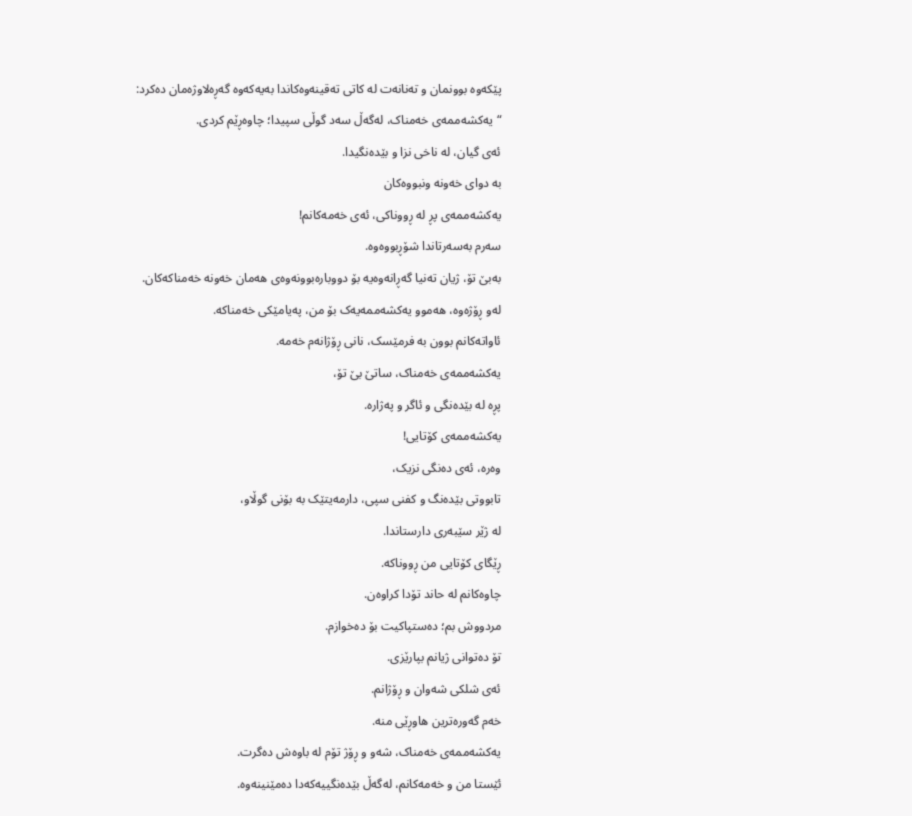پێکەوە بوونمان و تەنانەت لە کاتی تەقینەوەکاندا بەیەکەوە گەڕەلاوژەمان دەکرد:
“یەکشەممەی خەمناک، لەگەڵ سەد گوڵی سپیدا؛ چاوەڕێم کردی.
ئەی گیان، لە ناخی نزا و بێدەنگیدا.
بە دوای خەونە ونبووەکان
یەکشەممەی پڕ لە ڕووناکی، ئەی خەمەکانم!
سەرم بەسەرتاندا شۆڕبووەوە.
بەبێ تۆ، ژیان تەنیا گەڕانەوەیە بۆ دووبارەبوونەوەی هەمان خەونە خەمناکەکان.
لەو ڕۆژەوە، هەموو یەکشەممەیەک بۆ من، پەیامێکی خەمناکە.
ئاواتەکانم بوون بە فرمێسک، نانی ڕۆژانەم خەمە.
یەکشەممەی خەمناک، ساتێ بێ تۆ،
پڕە لە بێدەنگی و ئاگر و پەژارە.
یەکشەممەی کۆتایی!
وەرە، ئەی دەنگی نزیک،
تابووتی بێدەنگ و کفنی سپی، دارمەیتێک بە بۆنی گوڵاو،
لە ژێر سێبەری دارستاندا.
ڕێگای کۆتایی من ڕووناکە.
چاوەکانم لە حاند تۆدا کراوەن.
مردووش بم؛ دەستپاکیت بۆ دەخوازم.
تۆ دەتوانی ژیانم بپارێزی.
ئەی شلکی شەوان و ڕۆژانم.
خەم گەورەترین هاوڕێی منە.
یەکشەممەی خەمناک، شەو و ڕۆژ تۆم لە باوەش دەگرت.
ئێستا من و خەمەکانم، لەگەڵ بێدەنگییەکەدا دەمێنینەوە.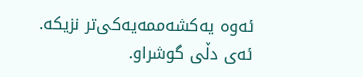ئەوە یەکشەممەیەکی‌تر نزیکە.
ئەی دڵی گوشراو.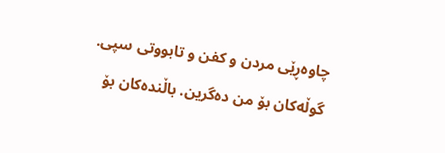چاوەڕێی مردن و کفن و تابووتی سپی.
گوڵەکان بۆ من دەگرین. باڵندەکان بۆ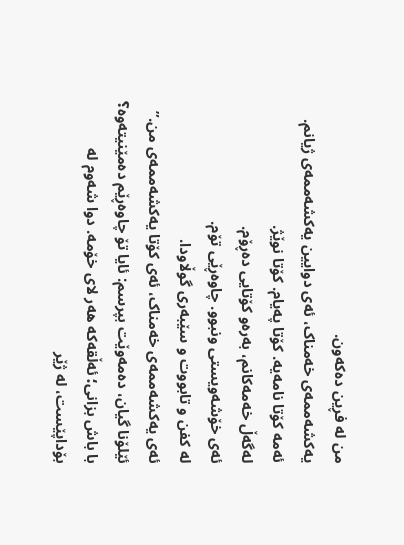من لە فڕین دەکەون.
یەکشەممەی خەمناک، ئەی دوایین یەکشەممەی ژیانم.
ئەمە کۆتا نامەیە. کۆتا پەیام. کۆتا نوێژ.
لەگەڵ خەمەکانم، بەرەو کۆتایی دەڕۆم.
ئەی خۆشەویستی ونبوو. چاوەڕێی تۆم.
لە کفن و تابووت و سێبەری گوڵاودا.
ئەی یەکشەممەی خەمناک، ئەی کۆتا یەکشەممەی من.”
ئێلۆنا گیان، دەمەوێت بپرسم: ئایا تۆ چاوەڕێم دەمێنیتەوە؟
با باش بزانی؛ ئەڵقەکە هەر لای خۆمە. دوا شەوم لە بۆداپێست، لە ژێر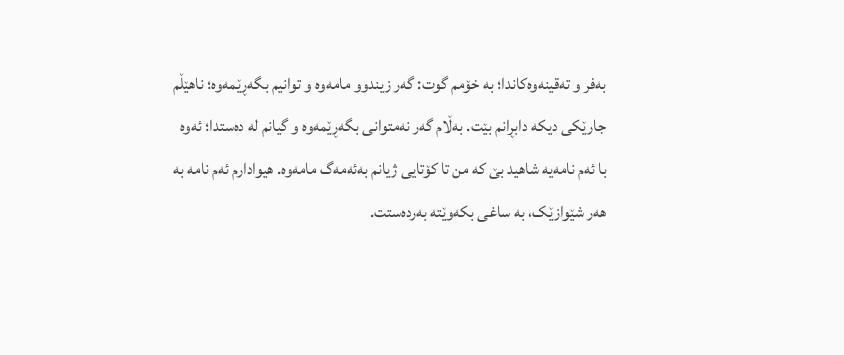بەفر و تەقینەوەکاندا؛ بە خۆمم گوت: گەر زیندوو مامەوە و توانیم بگەڕێمەوە؛ ناهێڵم جارێکی دیکە دابڕانم بێت. بەڵام گەر نەمتوانی بگەڕێمەوە و گیانم لە دەستدا؛ ئەوە با ئەم نامەیە شاهید بێ کە من تا کۆتایی ژیانم بەئەمەگ مامەوە. هیوادارم ئەم نامە بە هەر شێوازێک، بە ساغی بکەوێتە بەردەستت.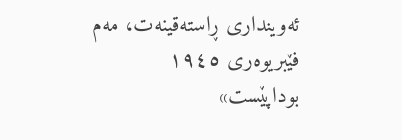ئەوینداری ڕاستەقینەت، مەم
فێبریوەری ١٩٤٥
بوداپێست»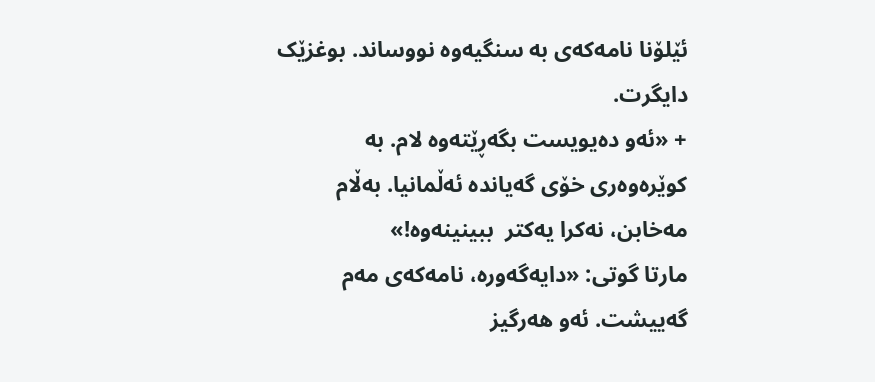ئێلۆنا نامەکەی بە سنگیەوە نووساند. بوغزێک دایگرت.
+ «ئەو دەیویست بگەڕێتەوە لام. بە کوێرەوەری خۆی گەیاندە ئەڵمانیا. بەڵام مەخابن، نەکرا یەکتر  ببینینەوە!»
مارتا گوتی: «دایەگەورە، نامەکەی مەم گەییشت. ئەو هەرگیز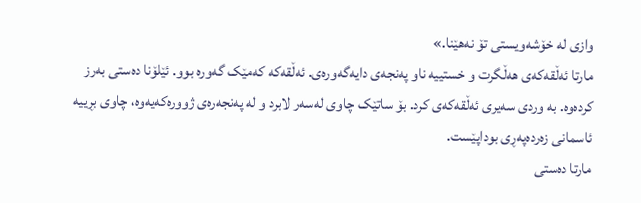وازی لە خۆشەویستی تۆ نەهێنا.»
مارتا ئەڵقەکەی هەڵگرت و خستییە ناو پەنجەی دایەگەورەی. ئەڵقەکە کەمێک گەورە بوو. ئێلۆنا دەستی بەرز کردەوە. بە وردی سەیری ئەڵقەکەی کرد. بۆ ساتێک چاوی لەسەر لابرد و لە پەنجەرەی ژوورەکەیەوە، چاوی بڕییە ئاسمانی زەردەپەڕی بوداپێست.
مارتا دەستی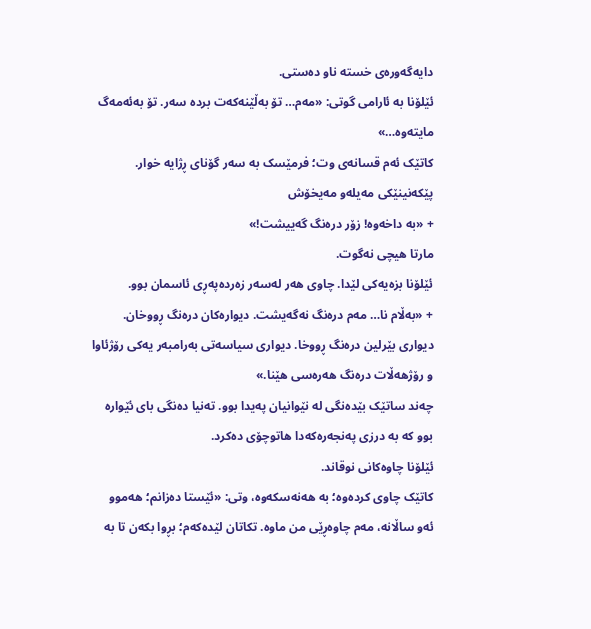دایەگەورەی خستە ناو دەستی.
ئێلۆنا بە ئارامی گوتی: «مەم… تۆ بەڵێنەکەت بردە سەر. تۆ بەئەمەگ مایتەوە…»
کاتێک ئەم قسانەی وت؛ فرمێسک بە سەر گۆنای ڕژایە خوار. پێکەنینێکی مەیلەو مەیخۆش
+ «بە داخەوە! زۆر درەنگ گەییشت!»
مارتا هیچی نەگوت.
ئێلۆنا بزەیەکی لێدا. چاوی هەر لەسەر زەردەپەڕی ئاسمان بوو.
+ «بەڵام نا… مەم درەنگ نەگەیشت. دیوارەکان درەنگ ڕووخان. دیواری بێرلین درەنگ ڕووخا. دیواری سیاسەتی بەرامبەر یەکی رۆژئاوا و رۆژهەڵات درەنگ هەرەسی هێنا.»
چەند ساتێک بێدەنگی لە نێوانیان پەیدا بوو. تەنیا دەنگی بای ئێوارە بوو کە بە درزی پەنجەرەکەدا هاتوچۆی دەکرد.
ئێلۆنا چاوەکانی نوقاند.
کاتێک چاوی کردەوە؛ بە هەنەسکەوە، وتی: «ئێستا دەزانم؛ هەموو ئەو ساڵانە، مەم چاوەڕێی من ماوە. تکاتان لێدەکەم؛ بڕوا بکەن تا بە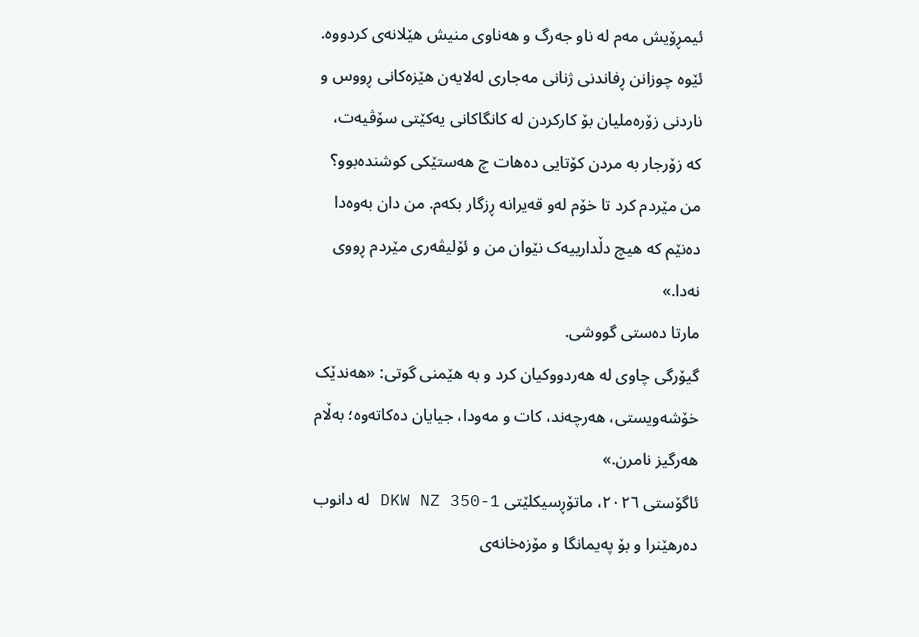ئیمڕۆیش مەم لە ناو جەرگ و هەناوی منیش هێلانەی کردووە.
ئێوە چوزانن ڕفاندنی ژنانی مەجاری لەلایەن هێزەکانی ڕووس و ناردنی زۆرەملیان بۆ کارکردن لە کانگاکانی یەکێتی سۆڤیەت، کە زۆرجار بە مردن کۆتایی دەهات چ هەستێکی کوشندەبوو؟ من مێردم کرد تا خۆم لەو قەیرانە ڕزگار بکەم. من دان بەوەدا دەنێم کە هیچ دڵدارییەک نێوان من و ئۆلیڤەری مێردم ڕووی نەدا.»
مارتا دەستی گووشی.
گیۆرگی چاوی لە هەردووکیان کرد و بە هێمنی گوتی: «هەندێک خۆشەویستی، هەرچەند، کات و مەودا، جیایان دەکاتەوە؛ بەڵام هەرگیز نامرن.»
ئاگۆستی ٢٠٢٦، ماتۆڕسیکلێتی DKW NZ 350-1 لە دانوب دەرهێنرا و بۆ پەیمانگا و مۆزەخانەی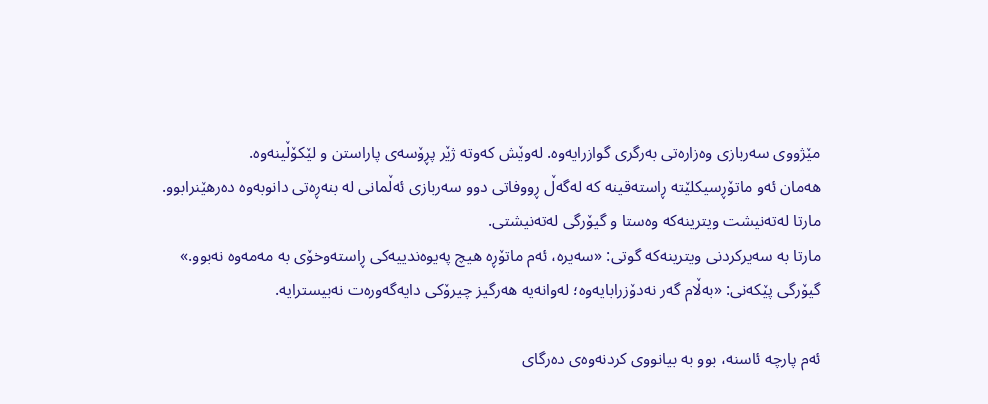مێژووی سەربازی وەزارەتی بەرگری گوازرایەوە. لەوێش کەوتە ژێر پڕۆسەی پاراستن و لێکۆڵینەوە.
هەمان ئەو ماتۆڕسیکلێتە ڕاستەقینە کە لەگەڵ ڕووفاتی دوو سەربازی ئەڵمانی لە بنەڕەتی دانوبەوە دەرهێنرابوو.
مارتا لەتەنیشت ویترینەکە وەستا و گیۆرگی لەتەنیشتی.
مارتا بە سەیرکردنی ویترینەکە گوتی: «سەیرە، ئەم ماتۆڕە هیچ پەیوەندییەکی ڕاستەوخۆی بە مەمەوە نەبوو.»
گیۆرگی پێکەنی: «بەڵام گەر نەدۆزرابایەوە؛ لەوانەیە هەرگیز چیرۆکی دایەگەورەت نەبیسترایە.

ئەم پارچە ئاسنە، بوو بە بیانووی کردنەوەی دەرگای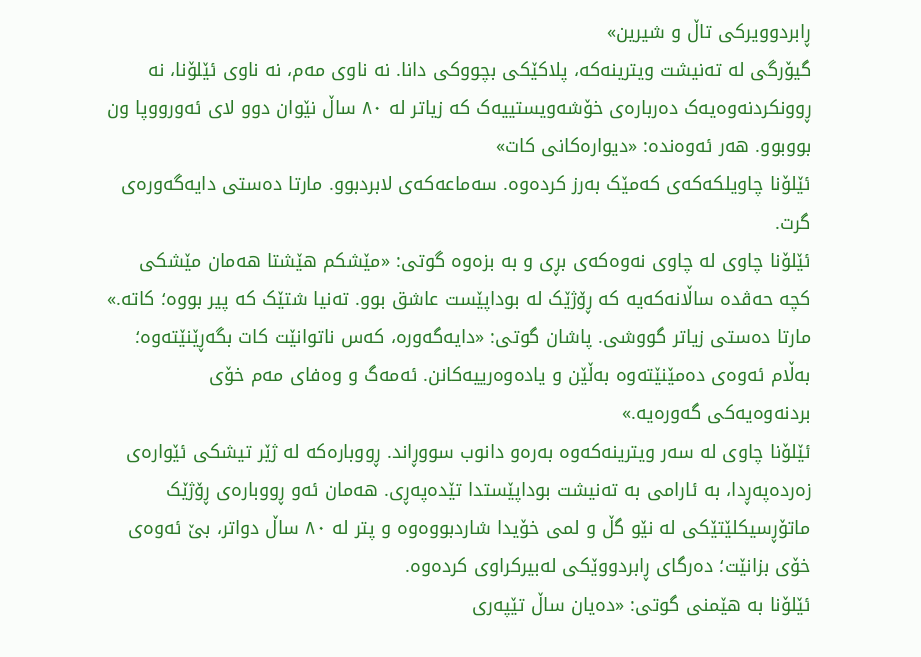ڕابردوویرکی تاڵ و شیرین»
گیۆرگی لە تەنیشت ویترینەکە، پلاکێکی بچووکی دانا. نە ناوی مەم، نە ناوی ئێلۆنا، نە ڕوونکردنەوەیەک دەربارەی خۆشەویستییەک کە زیاتر لە ٨٠ ساڵ نێوان دوو لای ئەورووپا ون بووبوو. هەر ئەوەندە: «دیوارەکانی کات»
ئێلۆنا چاویلکەکەی کەمێک بەرز کردەوە. سەماعەکەی لابردبوو. مارتا دەستی دایەگەورەی گرت.
ئێلۆنا چاوی لە چاوی نەوەکەی بڕی و بە بزەوە گوتی: «مێشکم هێشتا هەمان مێشکی کچە حەڤدە ساڵانەکەیە کە ڕۆژێک لە بوداپێست عاشق بوو. تەنیا شتێک کە پیر بووە؛ کاتە.»
مارتا دەستی زیاتر گووشی. پاشان گوتی: «دایەگەورە، کەس ناتوانێت کات بگەڕێنێتەوە؛ بەڵام ئەوەی دەمێنێتەوە بەڵێن و یادەوەرییەکانن. ئەمەگ و وەفای مەم خۆی بردنەوەیەکی گەورەیە.»
ئێلۆنا چاوی لە سەر ویترینەکەوە بەرەو دانوب سووڕاند. ڕووبارەکە لە ژێر تیشکی ئێوارەی زەردەپەڕدا، بە ئارامی بە تەنیشت بوداپێستدا تێدەپەڕی. هەمان ئەو ڕووبارەی ڕۆژێک ماتۆڕسیکلێتێکی لە نێو گڵ و لمی خۆیدا شاردبووەوە و پتر لە ٨٠ ساڵ دواتر، بێ ئەوەی خۆی بزانێت؛ دەرگای ڕابردووێکی لەبیرکراوی کردەوە.
ئێلۆنا بە هێمنی گوتی: «دەیان ساڵ تێپەری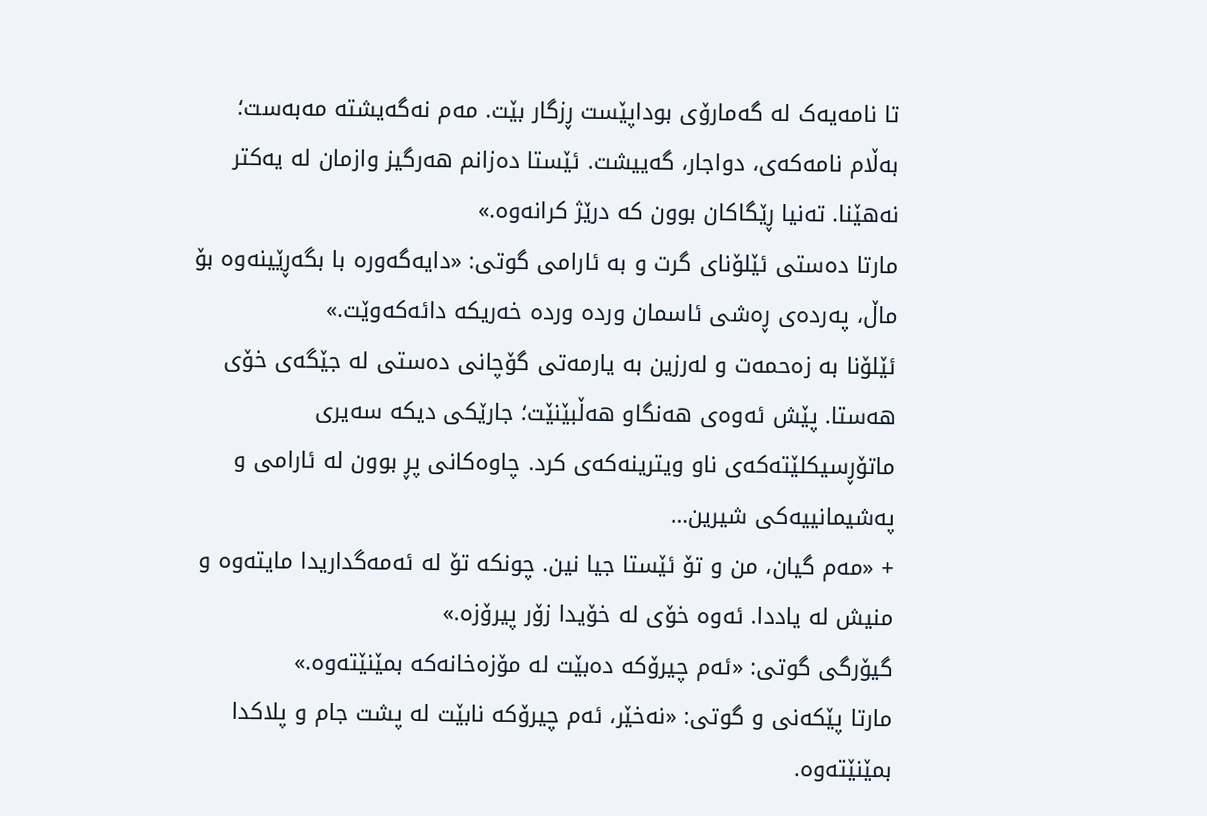تا نامەیەک لە گەمارۆی بوداپێست ڕزگار بێت. مەم نەگەیشتە مەبەست؛ بەڵام نامەکەی، دواجار، گەییشت. ئێستا دەزانم هەرگیز وازمان لە یەکتر نەهێنا. تەنیا ڕێگاکان بوون کە درێژ کرانەوە.»
مارتا دەستی ئێلۆنای گرت و بە ئارامی گوتی: «دایەگەورە با بگەڕێینەوە بۆ ماڵ، پەردەی ڕەشی ئاسمان وردە وردە خەریکە دائەکەوێت.»
ئێلۆنا بە زەحمەت و لەرزین بە یارمەتی گۆچانی دەستی لە جێگەی خۆی هەستا. پێش ئەوەی هەنگاو هەڵبێنێت؛ جارێکی دیکە سەیری ماتۆڕسیکلێتەکەی ناو ویترینەکەی کرد. چاوەکانی پڕ بوون لە ئارامی و پەشیمانییەکی شیرین…
+ «مەم گیان، من و تۆ ئێستا جیا نین. چونکە تۆ لە ئەمەگداریدا مایتەوە و منیش لە یاددا. ئەوە خۆی لە خۆیدا زۆر پیرۆزە.»
گیۆرگی گوتی: «ئەم چیرۆکە دەبێت لە مۆزەخانەکە بمێنێتەوە.»
مارتا پێکەنی و گوتی: «نەخێر، ئەم چیرۆکە نابێت لە پشت جام و پلاکدا بمێنێتەوە.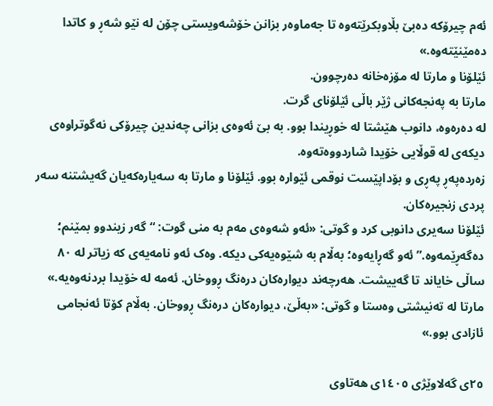ئەم چیرۆکە دەبێ بڵاوبکرێتەوە تا جەماوەر بزانن خۆشەویستی چۆن لە نێو شەڕ و کاتدا دەمێنێتەوە.»
ئێلۆنا و مارتا لە مۆزەخانە دەرچوون.
مارتا بە پەنجەکانی ژێر باڵی ئێلۆنای گرت.
لە دەرەوە، دانوب هێشتا لە خوڕیندا بوو. بە بێ ئەوەی بزانی چەندین چیرۆکی نەگوتراوەی دیکەی لە قوڵایی خۆیدا شاردووەتەوە.
زەردەپەڕ پەڕی و بۆداپێست نوقمی ئێوارە بوو. ئێلۆنا و مارتا بە سەیارەکەیان گەیشتنە سەر پردی زنجیرەکان.
ئێلۆنا سەیری دانوبی کرد و گوتی: «ئەو شەوەی مەم بە منی گوت: “گەر زیندوو بمێنم؛ دەگەڕێمەوە.” ئەو گەڕایەوە؛ بەڵام بە شێوەیەکی دیکە. وەک ئەو نامەیەی کە زیاتر لە ٨٠ ساڵی خایاند تا گەییشت. هەرچەند دیوارەکان درەنگ ڕووخان. ئەمە لە خۆیدا بردنەوەیە.»
مارتا لە تەنیشتی وەستا و گوتی: «بەڵێ، دیوارەکان درەنگ ڕووخان. بەڵام کۆتا ئەنجامی ئازادی بوو.»

٢٥ی گەلاوێژی ١٤٠٥ی هەتاوی